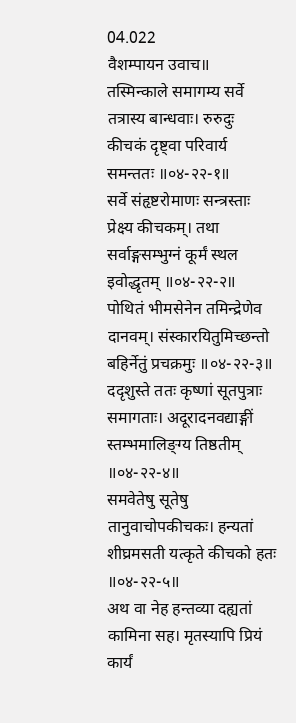04.022
वैशम्पायन उवाच॥
तस्मिन्काले समागम्य सर्वे तत्रास्य बान्धवाः। रुरुदुः कीचकं दृष्ट्वा परिवार्य समन्ततः ॥०४-२२-१॥
सर्वे संहृष्टरोमाणः सन्त्रस्ताः प्रेक्ष्य कीचकम्। तथा सर्वाङ्गसम्भुग्नं कूर्मं स्थल इवोद्धृतम् ॥०४-२२-२॥
पोथितं भीमसेनेन तमिन्द्रेणेव दानवम्। संस्कारयितुमिच्छन्तो बहिर्नेतुं प्रचक्रमुः ॥०४-२२-३॥
ददृशुस्ते ततः कृष्णां सूतपुत्राः समागताः। अदूरादनवद्याङ्गीं स्तम्भमालिङ्ग्य तिष्ठतीम् ॥०४-२२-४॥
समवेतेषु सूतेषु तानुवाचोपकीचकः। हन्यतां शीघ्रमसती यत्कृते कीचको हतः ॥०४-२२-५॥
अथ वा नेह हन्तव्या दह्यतां कामिना सह। मृतस्यापि प्रियं कार्यं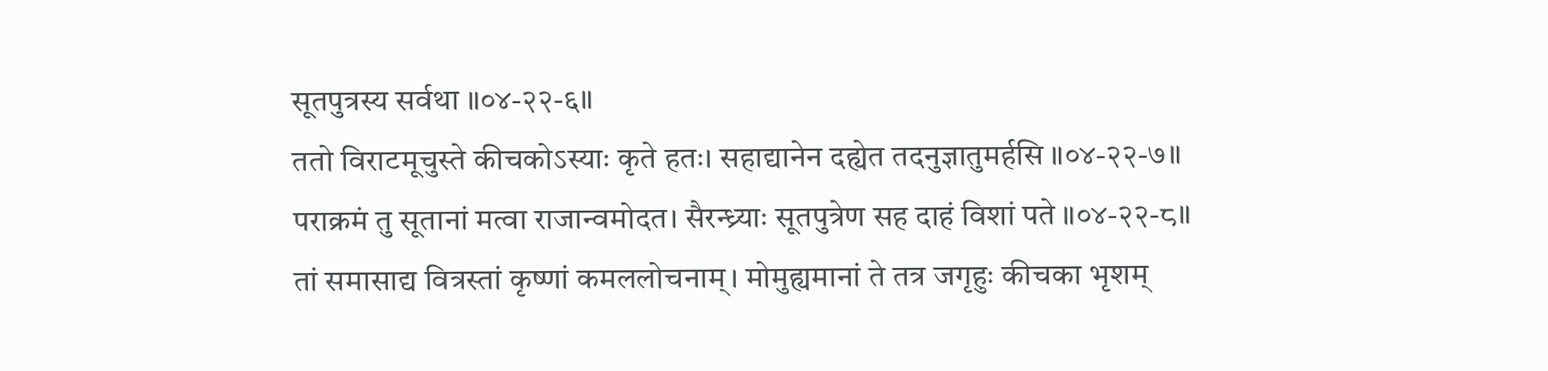सूतपुत्रस्य सर्वथा ॥०४-२२-६॥
ततो विराटमूचुस्ते कीचकोऽस्याः कृते हतः। सहाद्यानेन दह्येत तदनुज्ञातुमर्हसि ॥०४-२२-७॥
पराक्रमं तु सूतानां मत्वा राजान्वमोदत। सैरन्ध्र्याः सूतपुत्रेण सह दाहं विशां पते ॥०४-२२-८॥
तां समासाद्य वित्रस्तां कृष्णां कमललोचनाम्। मोमुह्यमानां ते तत्र जगृहुः कीचका भृशम्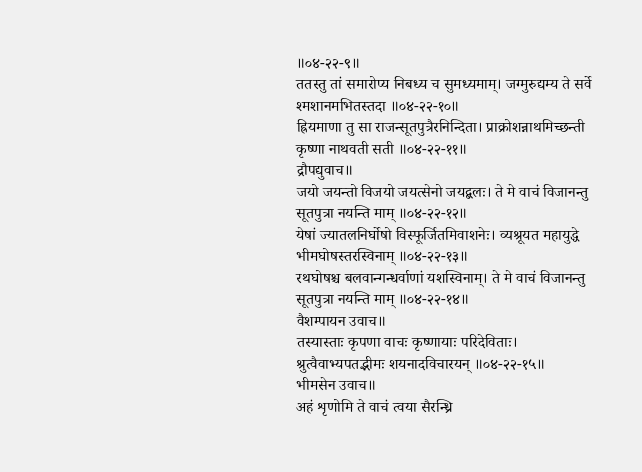॥०४-२२-९॥
ततस्तु तां समारोप्य निबध्य च सुमध्यमाम्। जग्मुरुद्यम्य ते सर्वे श्मशानमभितस्तदा ॥०४-२२-१०॥
ह्रियमाणा तु सा राजन्सूतपुत्रैरनिन्दिता। प्राक्रोशन्नाथमिच्छन्ती कृष्णा नाथवती सती ॥०४-२२-११॥
द्रौपद्युवाच॥
जयो जयन्तो विजयो जयत्सेनो जयद्बलः। ते मे वाचं विजानन्तु सूतपुत्रा नयन्ति माम् ॥०४-२२-१२॥
येषां ज्यातलनिर्घोषो विस्फूर्जितमिवाशनेः। व्यश्रूयत महायुद्धे भीमघोषस्तरस्विनाम् ॥०४-२२-१३॥
रथघोषश्च बलवान्गन्धर्वाणां यशस्विनाम्। ते मे वाचं विजानन्तु सूतपुत्रा नयन्ति माम् ॥०४-२२-१४॥
वैशम्पायन उवाच॥
तस्यास्ताः कृपणा वाचः कृष्णायाः परिदेविताः। श्रुत्वैवाभ्यपतद्भीमः शयनादविचारयन् ॥०४-२२-१५॥
भीमसेन उवाच॥
अहं शृणोमि ते वाचं त्वया सैरन्ध्रि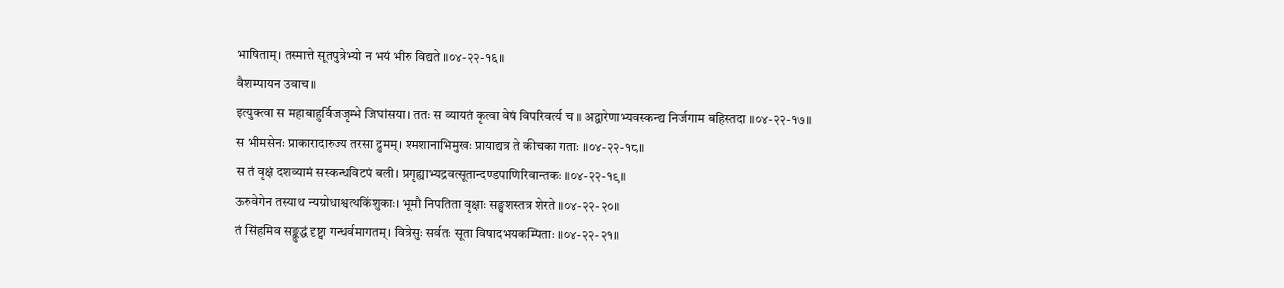भाषिताम्। तस्मात्ते सूतपुत्रेभ्यो न भयं भीरु विद्यते ॥०४-२२-१६॥
वैशम्पायन उवाच॥
इत्युक्त्वा स महाबाहुर्विजजृम्भे जिघांसया। ततः स व्यायतं कृत्वा वेषं विपरिवर्त्य च ॥ अद्वारेणाभ्यवस्कन्द्य निर्जगाम बहिस्तदा ॥०४-२२-१७॥
स भीमसेनः प्राकारादारुज्य तरसा द्रुमम्। श्मशानाभिमुखः प्रायाद्यत्र ते कीचका गताः ॥०४-२२-१८॥
स तं वृक्षं दशव्यामं सस्कन्धविटपं बली। प्रगृह्याभ्यद्रवत्सूतान्दण्डपाणिरिवान्तकः ॥०४-२२-१९॥
ऊरुवेगेन तस्याथ न्यग्रोधाश्वत्थकिंशुकाः। भूमौ निपतिता वृक्षाः सङ्घशस्तत्र शेरते ॥०४-२२-२०॥
तं सिंहमिव सङ्क्रुद्धं दृष्ट्वा गन्धर्वमागतम्। वित्रेसुः सर्वतः सूता विषादभयकम्पिताः ॥०४-२२-२१॥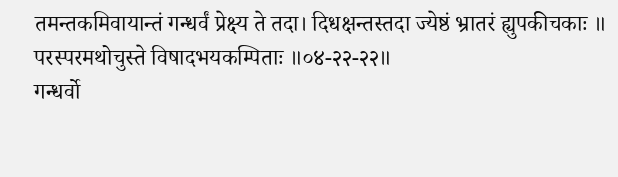तमन्तकमिवायान्तं गन्धर्वं प्रेक्ष्य ते तदा। दिधक्षन्तस्तदा ज्येष्ठं भ्रातरं ह्युपकीचकाः ॥ परस्परमथोचुस्ते विषादभयकम्पिताः ॥०४-२२-२२॥
गन्धर्वो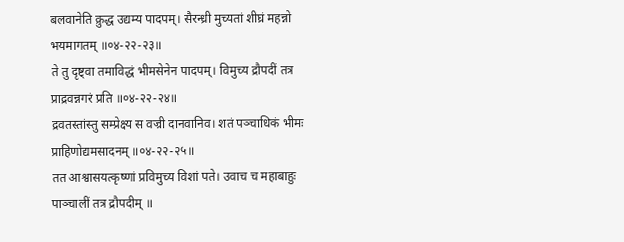बलवानेति क्रुद्ध उद्यम्य पादपम्। सैरन्ध्री मुच्यतां शीघ्रं महन्नो भयमागतम् ॥०४-२२-२३॥
ते तु दृष्ट्वा तमाविद्धं भीमसेनेन पादपम्। विमुच्य द्रौपदीं तत्र प्राद्रवन्नगरं प्रति ॥०४-२२-२४॥
द्रवतस्तांस्तु सम्प्रेक्ष्य स वज्री दानवानिव। शतं पञ्चाधिकं भीमः प्राहिणोद्यमसादनम् ॥०४-२२-२५॥
तत आश्वासयत्कृष्णां प्रविमुच्य विशां पते। उवाच च महाबाहुः पाञ्चालीं तत्र द्रौपदीम् ॥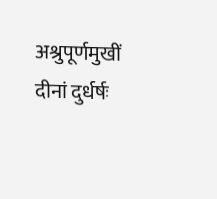अश्रुपूर्णमुखीं दीनां दुर्धर्षः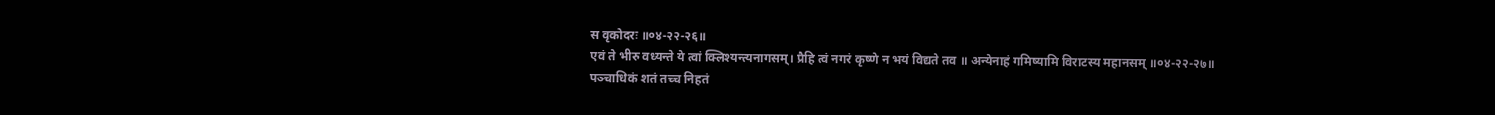स वृकोदरः ॥०४-२२-२६॥
एवं ते भीरु वध्यन्ते ये त्वां क्लिश्यन्त्यनागसम्। प्रैहि त्वं नगरं कृष्णे न भयं विद्यते तव ॥ अन्येनाहं गमिष्यामि विराटस्य महानसम् ॥०४-२२-२७॥
पञ्चाधिकं शतं तच्च निहतं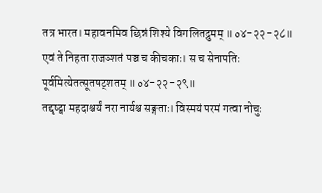तत्र भारत। महावनमिव छिन्नं शिश्ये विगलितद्रुमम् ॥०४-२२-२८॥
एवं ते निहता राजञ्शतं पञ्च च कीचकाः। स च सेनापतिः पूर्वमित्येतत्सूतषट्शतम् ॥०४-२२-२९॥
तद्दृष्ट्वा महदाश्चर्यं नरा नार्यश्च सङ्गताः। विस्मयं परमं गत्वा नोचुः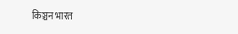किञ्चन भारत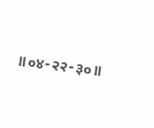॥०४-२२-३०॥